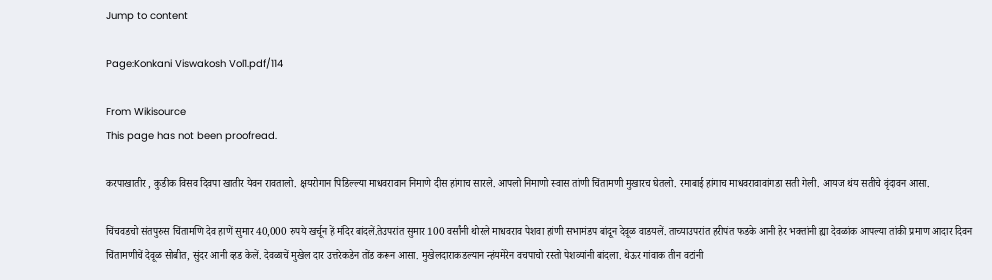Jump to content

Page:Konkani Viswakosh Vol1.pdf/114

From Wikisource
This page has not been proofread.

करपाखातीर , कुडीक विसव दिवपा खातीर येवन रावतालो. क्षयरोगान पिडिल्ल्या माधवरावान निमाणे दीस हांगाच सारले. आपलो निमाणो स्वास तांणी चिंतामणी मुखारच घेतलो. रमाबाई हांगाच माधवरावावांगडा सती गेली. आयज थंय सतीचे वृंदावन आसा.

चिंचवडचो संतपुरुस चिंतामणि देव हाणें सुमार 40,000 रुपये खर्चून हें मंदिर बांदलें.तेउपरांत सुमार 100 वर्सांनी थोरले माधवराव पेशवा हांणी सभामंडप बांदून देवूळ वाडयलें. ताच्याउपरांत हरीपंत फडके आनी हेर भक्तांनी ह्या देवळांक आपल्या तांकी प्रमाण आदार दिवन चिंतामणीचें देवूळ सोबीत, सुंदर आनी व्हड केलें. देवळाचें मुखेल दार उत्तरेकडेन तोंड करून आसा. मुखेलदाराकडल्यान न्हंयमेरेन वचपाचो रस्तो पेशव्यांनी बांदला. थेऊर गांवाक तीन वटांनी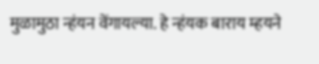मुळामुठा न्हंयन वेंगायल्या. हे न्हंयक बाराय म्हयने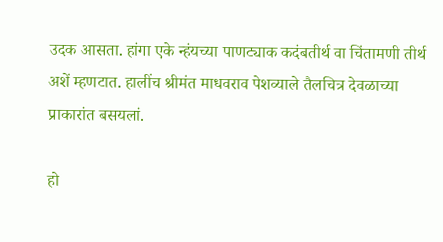उदक आसता. हांगा एके न्हंयच्या पाणट्याक कदंबतीर्थ वा चिंतामणी तीर्थ अशें म्हणटात. हालींच श्रीमंत माधवराव पेशव्याले तैलचित्र देवळाच्या प्राकारांत बसयलां.

हो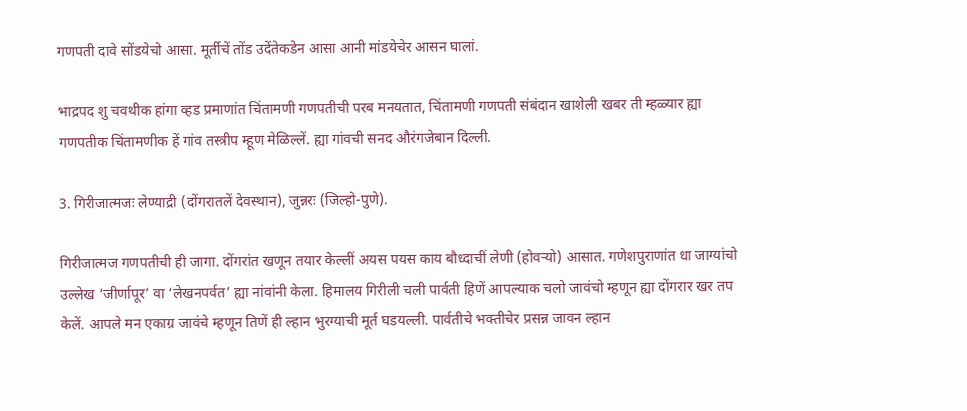गणपती दावे सोंडयेचो आसा. मूर्तीचें तोंड उदेंतेकडेन आसा आनी मांडयेचेर आसन घालां.

भाद्रपद शु चवथीक हांगा व्हड प्रमाणांत चिंतामणी गणपतीची परब मनयतात, चिंतामणी गणपती संबंदान खाशेली खबर ती म्हळ्यार ह्या गणपतीक चिंतामणीक हें गांव तस्त्रीप म्हूण मेळिल्लें. ह्या गांवची सनद औरंगजेबान दिल्ली.

3. गिरीजात्मजः लेण्याद्री (दोंगरातलें देवस्थान), जुन्नरः (जिल्हो-पुणे).

गिरीजात्मज गणपतीची ही जागा. दोंगरांत खणून तयार केल्लीं अयस पयस काय बौध्दाचीं लेणी (होवऱ्यो) आसात. गणेशपुराणांत धा जाग्यांचो उल्लेख ‘जीर्णापूर’ वा ‘लेखनपर्वत’ ह्या नांवांनी केला. हिमालय गिरीली चली पार्वती हिणें आपल्याक चलो जावंचो म्हणून ह्या दोंगरार खर तप केलें. आपले मन एकाग्र जावंचे म्हणून तिणें ही ल्हान भुरग्याची मूर्त घडयल्ली. पार्वतीचे भक्तीचेर प्रसन्न जावन ल्हान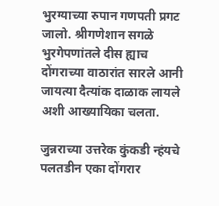भुरग्याच्या रुपान गणपती प्रगट जालो. श्रीगणेशान सगळे भुरगेपणांतले दीस ह्याच दोंगराच्या वाठारांत सारले आनी जायत्या दैत्यांक दाळाक लायले अशी आख्यायिका चलता.

जुन्नराच्या उत्तरेक कुंकडी न्हंयचे पलतडीन एका दोंगरार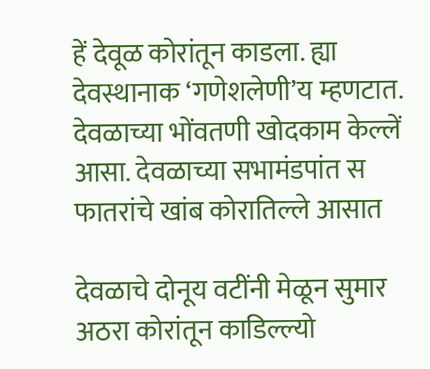हें देवूळ कोरांतून काडला. ह्या देवस्थानाक ‘गणेशलेणी’य म्हणटात. देवळाच्या भोंवतणी खोदकाम केल्लें आसा. देवळाच्या सभामंडपांत स फातरांचे खांब कोरातिल्ले आसात

देवळाचे दोनूय वटींनी मेळून सुमार अठरा कोरांतून काडिल्ल्यो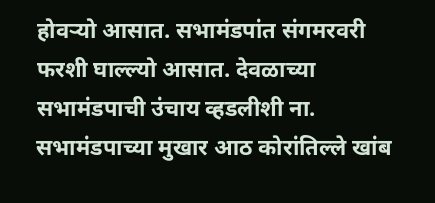होवऱ्यो आसात. सभामंडपांत संगमरवरी फरशी घाल्ल्यो आसात. देवळाच्या सभामंडपाची उंचाय व्हडलीशी ना. सभामंडपाच्या मुखार आठ कोरांतिल्ले खांब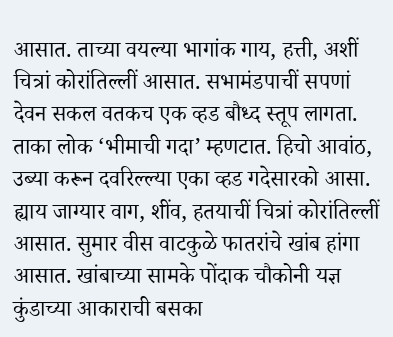आसात. ताच्या वयल्या भागांक गाय, हत्ती, अशीं चित्रां कोरांतिल्लीं आसात. सभामंडपाचीं सपणां देवन सकल वतकच एक व्हड बौध्द स्तूप लागता. ताका लोक ‘भीमाची गदा’ म्हणटात. हिचो आवांठ, उब्या करून दवरिल्ल्या एका व्हड गदेसारको आसा. ह्याय जाग्यार वाग, शींव, हतयाचीं चित्रां कोरांतिल्लीं आसात. सुमार वीस वाटकुळे फातरांचे खांब हांगा आसात. खांबाच्या सामके पोंदाक चौकोनी यज्ञ कुंडाच्या आकाराची बसका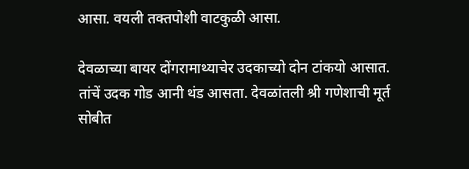आसा. वयली तक्तपोशी वाटकुळी आसा.

देवळाच्या बायर दोंगरामाथ्याचेर उदकाच्यो दोन टांकयो आसात. तांचें उदक गोड आनी थंड आसता. देवळांतली श्री गणेशाची मूर्त सोबीत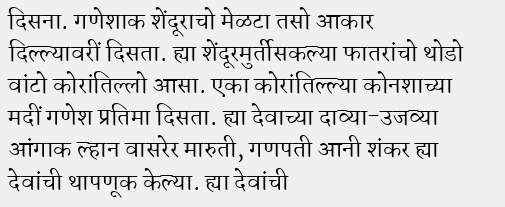दिसना. गणेशाक शेंदूराचो मेळटा तसो आकार दिल्ल्यावरीं दिसता. ह्या शेंदूरमुर्तीसकल्या फातरांचो थोडो वांटो कोरांतिल्लो आसा. एका कोरांतिल्ल्या कोनशाच्या मदीं गणेश प्रतिमा दिसता. ह्या देवाच्या दाव्या-उजव्या आंगाक ल्हान वासरेर मारुती, गणपती आनी शंकर ह्या देवांची थापणूक केल्या. ह्या देवांची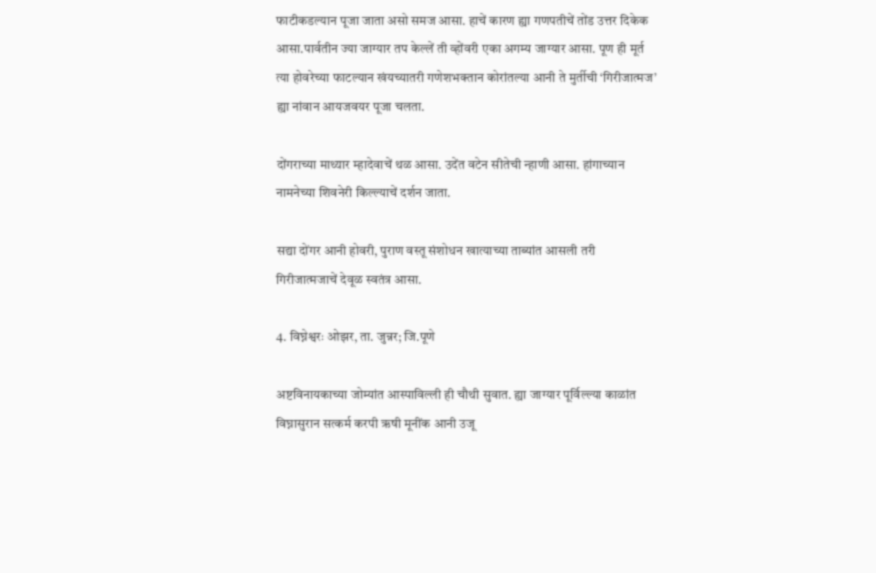फाटीकडल्यान पूजा जाता असो समज आसा. हाचें कारण ह्या गणपतीचें तोंड उत्तर दिकेक आसा.पार्वतीन ज्या जाग्यार तप केल्लें ती व्होंवरी एका अगम्य जाग्यार आसा. पूण ही मूर्त त्या होवरेच्या फाटल्यान खंयच्यातरी गणेशभक्तान कोरांतल्या आनी ते मुर्तीची ‘गिरीजात्मज’ ह्या नांवान आयजवयर पूजा चलता.

दोंगराच्या माथ्यार म्हादेवाचें थळ आसा. उदेंत वटेन सीतेची न्हाणी आसा. हांगाच्यान नामनेच्या शिवनेरी किल्ल्याचें दर्शन जाता.

सद्या दोंगर आनी होवरी, पुराण वस्तू संशोधन खात्याच्या ताब्यांत आसली तरी गिरीजात्मजाचें देवूळ स्वतंत्र आसा.

4. विघ्नेश्वरः ओझर, ता. जुन्नर; जि.पूणे

अष्टविनायकाच्या जोम्यांत आस्पाविल्ली ही चौथी सुवात. ह्या जाग्यार पूर्विल्ल्या काळांत विघ्नासुरान सत्कर्म करपी ऋषी मूनींक आनी उजू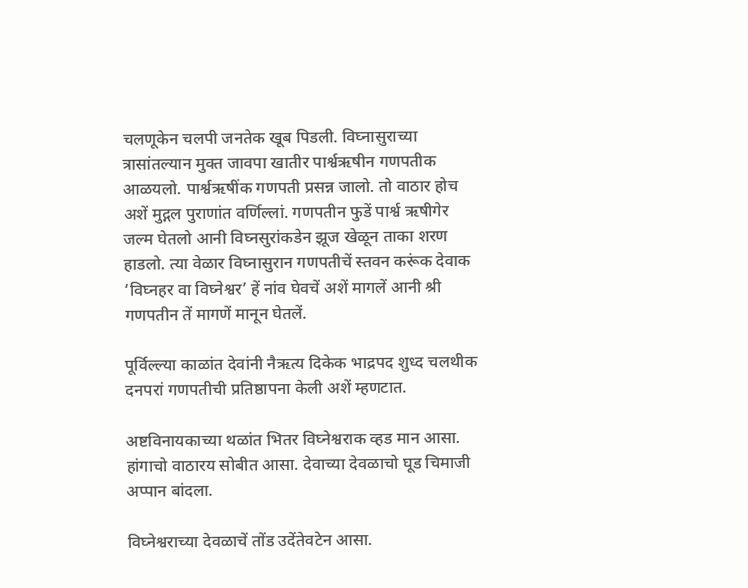चलणूकेन चलपी जनतेक खूब पिडली. विघ्नासुराच्या त्रासांतल्यान मुक्त जावपा खातीर पार्श्वऋषीन गणपतीक आळयलो. पार्श्वऋषींक गणपती प्रसन्न जालो. तो वाठार होच अशें मुद्गल पुराणांत वर्णिल्लां. गणपतीन फुडें पार्श्व ऋषीगेर जल्म घेतलो आनी विघ्नसुरांकडेन झूज खेळून ताका शरण हाडलो. त्या वेळार विघ्नासुरान गणपतीचें स्तवन करूंक देवाक ‘विघ्नहर वा विघ्नेश्वर’ हें नांव घेवचें अशें मागलें आनी श्री गणपतीन तें मागणें मानून घेतलें.

पूर्विल्ल्या काळांत देवांनी नैऋत्य दिकेक भाद्रपद शुध्द चलथीक दनपरां गणपतीची प्रतिष्ठापना केली अशें म्हणटात.

अष्टविनायकाच्या थळांत भितर विघ्नेश्वराक व्हड मान आसा. हांगाचो वाठारय सोबीत आसा. देवाच्या देवळाचो घूड चिमाजी अप्पान बांदला.

विघ्नेश्वराच्या देवळाचें तोंड उदेंतेवटेन आसा.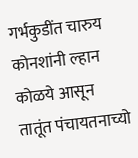गर्भकुडींत चारुय कोनशांनी ल्हान कोळये आसून तातूंत पंचायतनाच्यो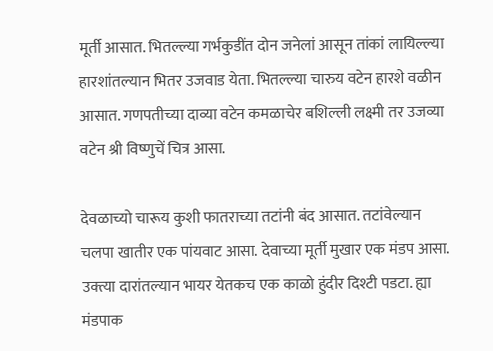मूर्ती आसात. भितल्ल्या गर्भकुडींत दोन जनेलां आसून तांकां लायिल्ल्या हारशांतल्यान भितर उजवाड येता. भितल्ल्या चारुय वटेन हारशे वळीन आसात. गणपतीच्या दाव्या वटेन कमळाचेर बशिल्ली लक्ष्मी तर उजव्या वटेन श्री विष्णुचें चित्र आसा.

देवळाच्यो चारूय कुशी फातराच्या तटांनी बंद आसात. तटांवेल्यान चलपा खातीर एक पांयवाट आसा. देवाच्या मूर्ती मुखार एक मंडप आसा. उक्त्या दारांतल्यान भायर येतकच एक काळो हुंदीर दिश्टी पडटा. ह्या मंडपाक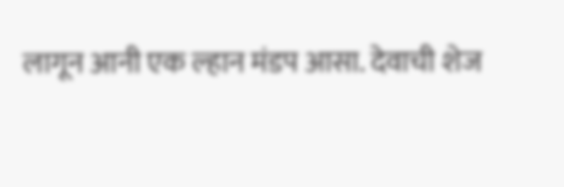लागून आनी एक ल्हान मंडप आसा. देवाची शेज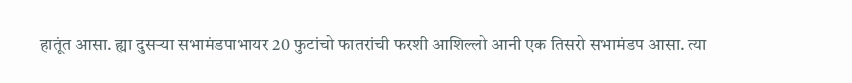हातूंत आसा. ह्या दुसऱ्या सभामंडपाभायर 20 फुटांचो फातरांची फरशी आशिल्लो आनी एक तिसरो सभामंडप आसा. त्या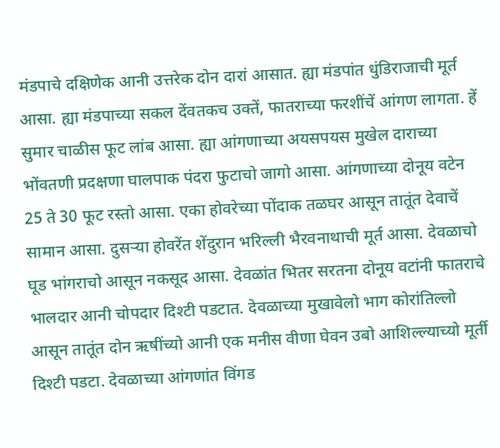मंडपाचे दक्षिणेक आनी उत्तरेक दोन दारां आसात. ह्या मंडपांत धुंडिराजाची मूर्त आसा. ह्या मंडपाच्या सकल देंवतकच उक्तें, फातराच्या फरशींचें आंगण लागता. हें सुमार चाळीस फूट लांब आसा. ह्या आंगणाच्या अयसपयस मुखेल दाराच्या भोंवतणी प्रदक्षणा घालपाक पंदरा फुटाचो जागो आसा. आंगणाच्या दोनूय वटेन 25 ते 30 फूट रस्तो आसा. एका होवरेच्या पोंदाक तळघर आसून तातूंत देवाचें सामान आसा. दुसऱ्या होवरेंत शेंदुरान भरिल्ली भैरवनाथाची मूर्त आसा. देवळाचो घूड भांगराचो आसून नकसूद आसा. देवळांत भितर सरतना दोनूय वटांनी फातराचे भालदार आनी चोपदार दिश्टी पडटात. देवळाच्या मुखावेलो भाग कोरांतिल्लो आसून तातूंत दोन ऋषींच्यो आनी एक मनीस वीणा घेवन उबो आशिल्ल्याच्यो मूर्ती दिश्टी पडटा. देवळाच्या आंगणांत विंगड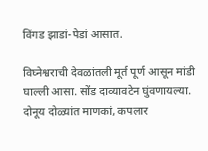विंगड झाडां-पेडां आसात.

विघ्नेश्वराची देवळांतली मूर्त पूर्ण आसून मांडी घाल्ली आसा. सोंड दाव्यावटेन घुंवणायल्या. दोनूय दोळ्यांत माणकां, कपलार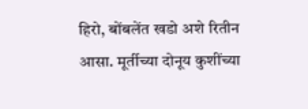हिरो, बोंबलेंत खडो अशे रितीन आसा. मूर्तीच्या दोनूय कुशींच्या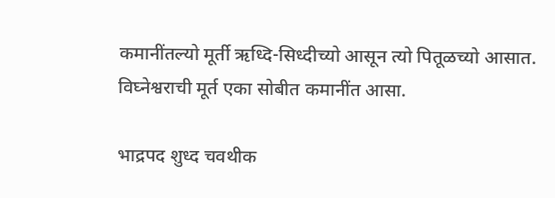कमानींतल्यो मूर्ती ऋध्दि-सिध्दीच्यो आसून त्यो पितूळच्यो आसात. विघ्नेश्वराची मूर्त एका सोबीत कमानींत आसा.

भाद्रपद शुध्द चवथीक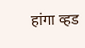हांगा व्हड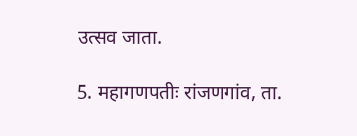उत्सव जाता.

5. महागणपतीः रांजणगांव, ता.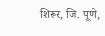शिरूर, जि. पूणे,